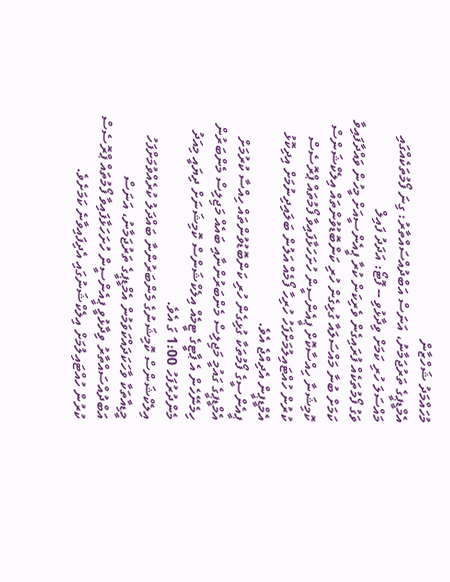މުހައްމަދު ޝަހްޒާން
އެމްޑީޕީގެ ތަރުޖަމާނު، އަނަސް އަބްދުއްސައްތާރު: ގިނަ ފޯމުތަކެއްގައި މައްސަލަ ހުރި ކަމަށް ވިދާޅުވި -- ފޮޓޯ: އަދަދު ފައިލް
ވަގު ފޯމުތަކެއް ފުރައިގެން ވެރިކަން ކުރާ ޕީއެންސީއަށް މީހުން ވައްދާފައިވާ ކަމަށް ބުނާ މައްސަލައާ ގުޅިގެން ހުރި ކަންބޮޑުވުންތައް އިލެކްޝަންސް ކޮމިޝަނާ ހިއްސާކޮށް ޕީއެންސީން ހުށަހަޅާފައިވާ ފޯމުތައް ޕްރޮސެސް ކުރުން ހުއްޓައިލުމަށްފަހު ހުރިހާ ފޯމެއް އަލުން ބަލައިދިނުމަށް އިދިކޮޅު އެމްޑީޕީން އެދިއްޖެ އެވެ.
ޕީއެންސީގެ ފޯމުތަކާ ގުޅިގެން ހުރި ކަންބޮޑުވުންތައް ހިއްސާ ކުރުމަށް އެމްޑީޕީގެ ގައުމީ މަޖިލިސް މެންބަރުންނާއި ބައެއް މަޖިލިސް މެންބަރުން ހިމެނޭހެން އެ ޕާޓީގެ ޓީމެއް އިލެކްޝަންސް ކޮމިޝަނަށް ދިޔައީ މިއަދު މެންދުރުފަހު 1:00 ގަ އެވެ.
އިލެކްޝަންސް ކޮމިޝަނުގެ މެންބަރުންނާ ބައްދަލު ކުރެއްވުމަށްފަހު މީޑިއާތަކާ ވާހަކަދައްކަވަމުން އެމްޑީޕީގެ ތަރުޖަމާނު، އަނަސް އަބްދުއްސައްތާރު ވިދާޅުވީ ޕީއެންސީން ހުށަހަޅާފައިވާ ފޯމުތައް ޕްރޮސެސް ކުރުން ހުއްޓައިލުމަށް އިލެކްޝަނުގައި އެދިފައިވާނެ ކަމަށެވެ.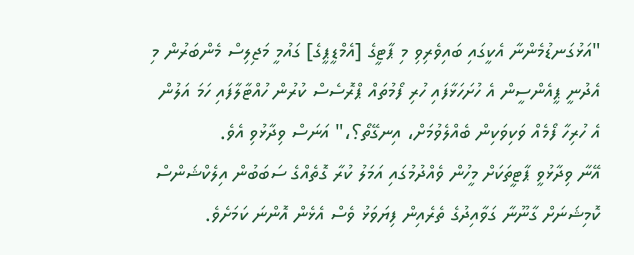"އަޅުގަނޑުމެންނާ އެކީގައި ބައިވެރިވި މި ޕާޓީގެ [އެމްޑީޕީގެ] ގައުމީ މަޖިލިސް މެންބަރުން މި އެދުނީ ޕީއެންސީން އެ ހުށަހަޅާފައި ހުރި ފޯމުތައް ޕްރޮސެސް ކުރުން ހުއްޓާލާފައި ހަމަ އަލުން އެ ހުރިހާ ފޯމެއް ވަކިވަކިން ބެއްލެވުމަށް، އިނގޭތޯ؟،" އަނަސް ވިދާޅުވި އެވެ.
އޭނާ ވިދާޅުވީ ޕާޓީތަކަށް މީހުން ވެއްދުމުގައި އަމަލު ކުރާ ގޮތެއްގެ ސަބަބުން އިލެކްޝަންސް ކޮމިޝަނަށް ގާނޫނާ ގަވާއިދުގެ ތެރެއިން ފިޔަވަޅު ވެސް އެޅެން އޮންނަ ކަމަށެވެ.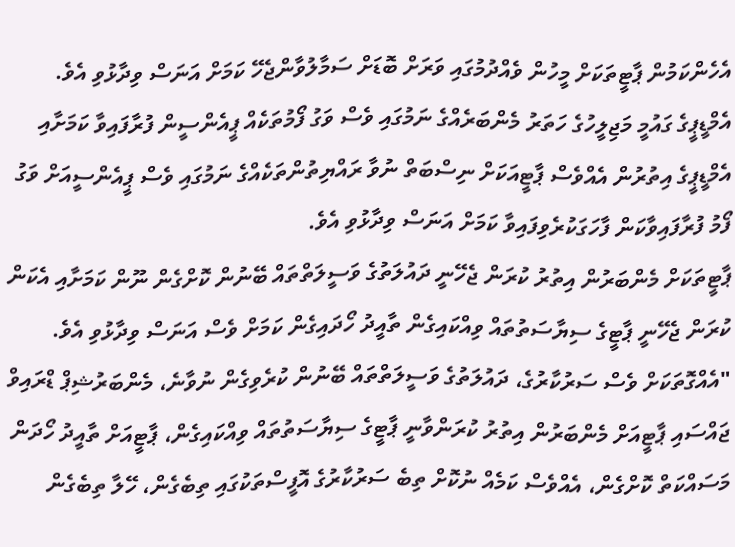އެހެންކަމުން ޕާޓީތަކަށް މީހުން ވެއްދުމުގައި ވަރަށް ބޮޑަށް ސަމާލުވާންޖެހޭ ކަމަށް އަނަސް ވިދާޅުވި އެވެ.
އެމްޑީޕީގެ ގައުމީ މަޖިލީހުގެ ހަތަރު މެންބަރެއްގެ ނަމުގައި ވެސް ވަގު ފޯމުތަކެއް ޕީއެންސީން ފުރާފައިވާ ކަމަށާއި އެމްޑީޕީގެ އިތުރުން އެއްވެސް ޕާޓީއަކަށް ނިސްބަތް ނުވާ ރައްޔިތުންތަކެއްގެ ނަމުގައި ވެސް ޕީއެންސީއަށް ވަގު ފޯމު ފުރާފައިވާކަން ފާހަގަކުރެވިފައިވާ ކަމަށް އަނަސް ވިދާޅުވި އެވެ.
ޕާޓީތަކަށް މެންބަރުން އިތުރު ކުރަން ޖެހޭނީ ދައުލަތުގެ ވަސީލަތްތައް ބޭނުން ކޮށްގެން ނޫން ކަމަށާއި އެކަން ކުރަން ޖެހޭނީ ޕާޓީގެ ސިޔާސަތުތައް ވިއްކައިގެން ތާއީދު ހޯދައިގެން ކަމަށް ވެސް އަނަސް ވިދާޅުވި އެވެ.
"އެއްގޮތަކަށް ވެސް ސަރުކާރުގެ، ދައުލަތުގެ ވަސީލަތްތައް ބޭނުން ކުރެވިގެން ނުވާނެ، މެންބަރުޝިޕް ޑްރައިވް ޖައްސައި ޕާޓީއަށް މެންބަރުން އިތުރު ކުރަންވާނީ ޕާޓީގެ ސިޔާސަތުތައް ވިއްކައިގެން، ޕާޓީއަށް ތާއީދު ހޯދަން މަސައްކަތް ކޮށްގެން، އެއްވެސް ކަމެއް ނުކޮށް ތިބެ ސަރުކާރުގެ އޮފީސްތަކުގައި ތިބެގެން، ހޭލާ ތިބެގެން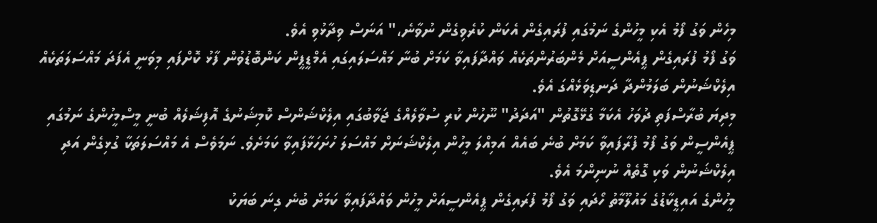މިހެން ވަގު ފޯމު އެކި މީހުންގެ ނަމުގައި ފުރައިގެން އެކަން ކުރެވިގެން ނުވާނެ،" އަނަސް ވިދާޅުވި އެވެ.
ވަގު ފޯމު ފުރައިގެން ޕީއެންސީއަށް މެންބަރުންތަކެއް ވައްދާފައިވާ ކަމަށް ބުނާ މައްސަލައިގައި އެމްޑީޕީން ކަންބޮޑުވުން ފާޅު ކޮށްފައި މިވަނީ އެފަދަ މައްސަލަތަކެއް އިލެކްޝަނުން ބަލަމުންދާ ދަނޑިވަޅެއްގަ އެވެ.
މިދިޔަ ބުރާސްފަތި ދުވަހު އެކަމާ ގުޅޭގޮތުން "އަދަދު" ނޫހުން ކުރި ސުވާލެއްގެ ޖަވާބުގައި އިލެކްޝަންސް ކޮމިޝަނުގެ އޮފިޝަލެއް ބުނީ މީސްމީހުންގެ ނަމުގައި ޕީއެންސީން ވަގު ފޯމު ފުރާފައިވާ ކަމަށް ބުނެ ބައެއް އަމިއްލަ މީހުން އިލެކްޝަނަށް މައްސަލަ ހުށަހަޅާފައިވާ ކަމަށެވެ. ނަމަވެސް އެ މައްސަލަތަކާ ގުޅިގެން އަދި އިލެކްޝަނުން ވަކި ގޮތެއް ނުނިންމަ އެވެ.
މީހުންގެ އައިޑީކާޑުގެ މައުލޫމާތު ހޯދައި ވަގު ފޯމު ފުރައިގެން ޕީއެންސީއަށް މީހުން ވައްދާފައިވާ ކަމަށް ބުނެ ގިނަ ބަޔަކު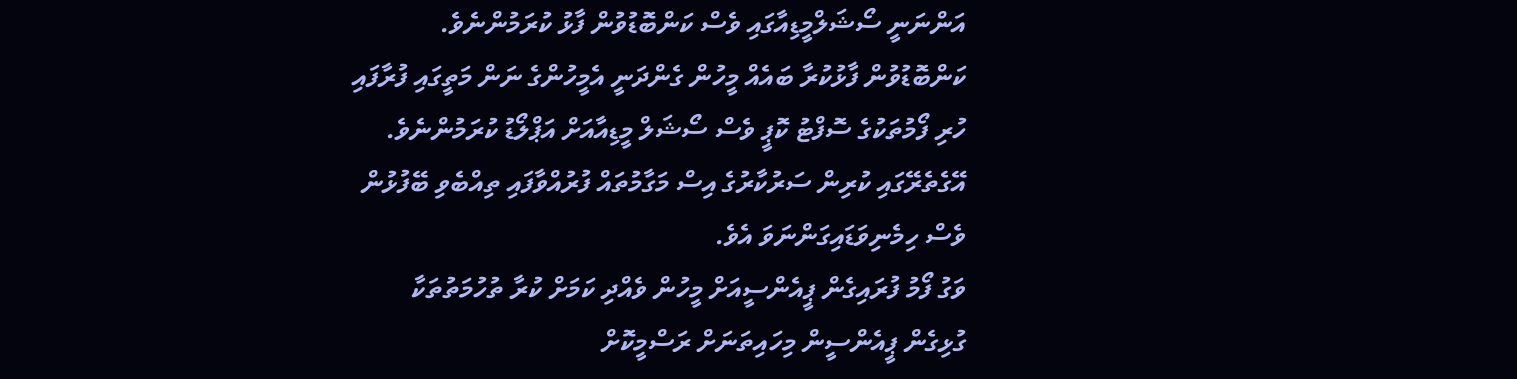އަންނަނީ ސޯޝަލްމީޑިއާގައި ވެސް ކަންބޮޑުވުން ފާޅު ކުރަމުންނެވެ.
ކަންބޮޑުވުން ފާޅުކުރާ ބައެއް މީހުން ގެންދަނީ އެމީހުންގެ ނަން މަތީގައި ފުރާފައި ހުރި ފޯމުތަކުގެ ސޮފްޓު ކޮޕީ ވެސް ސޯޝަލް މީޑިއާއަށް އަޕްލޯޑު ކުރަމުންނެވެ. އޭގެތެރޭގައި ކުރިން ސަރުކާރުގެ އިސް މަގާމުތައް ފުރުއްވާފައި ތިއްބެވި ބޭފުޅުން ވެސް ހިމެނިވަޑައިގަންނަވަ އެވެ.
ވަގު ފޯމު ފުރައިގެން ޕީއެންސީއަށް މީހުން ވެއްދި ކަމަށް ކުރާ ތުހުމަތުތަކާ ގުޅިގެން ޕީއެންސީން މިހައިތަނަށް ރަސްމީކޮށް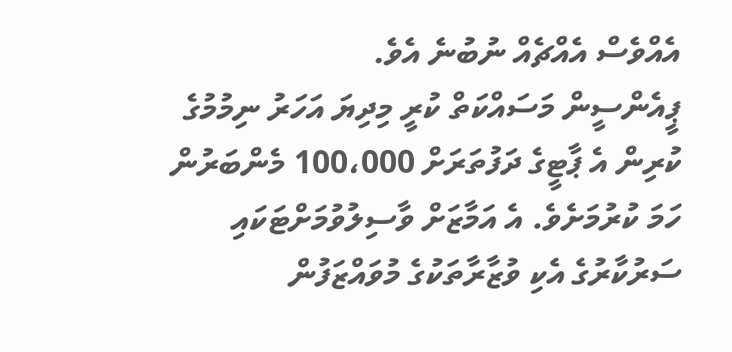އެއްވެސް އެއްޗެއް ނުބުނެ އެވެ.
ޕީއެންސީން މަސައްކަތް ކުރީ މިދިޔަ އަހަރު ނިމުމުގެ ކުރިން އެ ޕާޓީގެ ދަފުތަރަށް 100،000 މެންބަރުން ހަމަ ކުރުމަށެވެ. އެ އަމާޒަށް ވާސިލުވުމަށްޓަކައި ސަރުކާރުގެ އެކި ވުޒާރާތަކުގެ މުވައްޒަފުން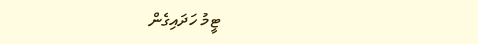ޓީމު ހަދައިގެން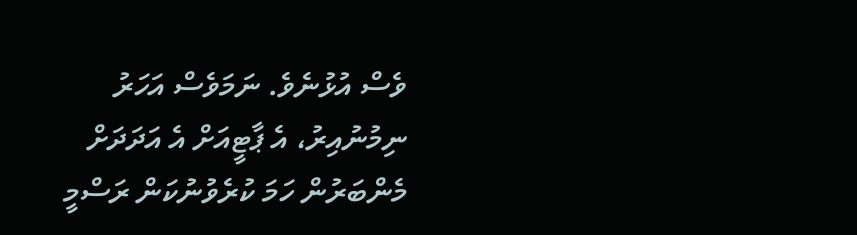ވެސް އުޅުނެވެ. ނަމަވެސް އަހަރު ނިމުނުއިރު، އެ ޕާޓީއަށް އެ އަދަދަށް މެންބަރުން ހަމަ ކުރެވުނުކަން ރަސްމީ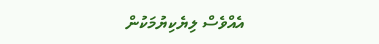އެއްވެސް ލިޔެކިޔުމަކުން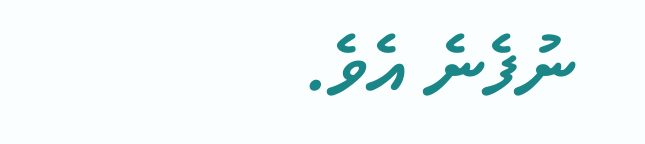ނުފެނެ އެވެ.